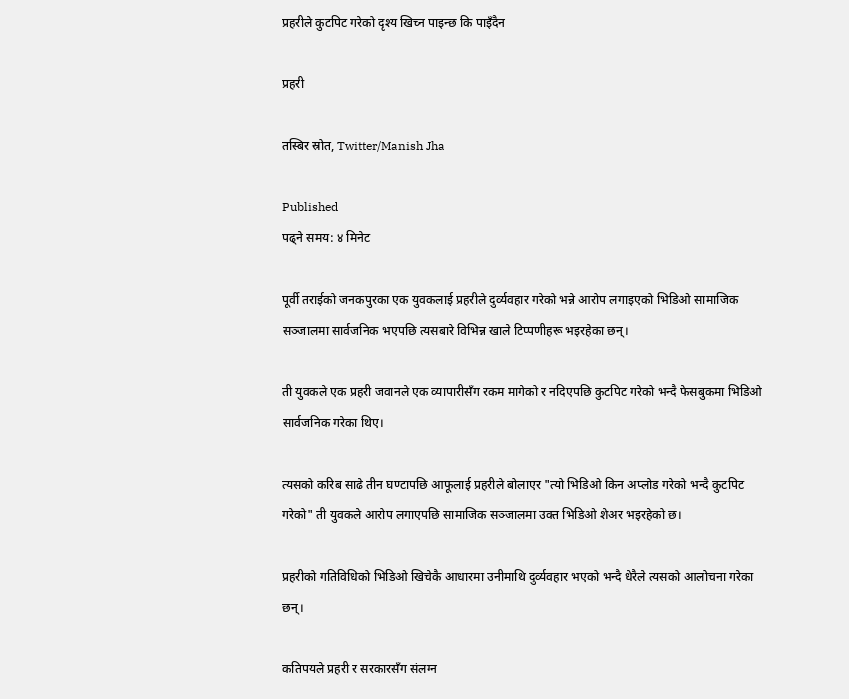प्रहरीले कुटपिट गरेको दृश्य खिच्न पाइन्छ कि पाइँदैन

प्रहरी

तस्बिर स्रोत, Twitter/Manish Jha

Published
पढ्ने समय: ४ मिनेट

पूर्वी तराईको जनकपुरका एक युव‍कलाई प्रहरीले दुर्व्यवहार गरेको भन्ने आरोप लगाइएको भिडिओ सामाजिक सञ्जालमा सार्वजनिक भएपछि त्यसबारे विभिन्न खाले टिप्पणीहरू भइरहेका छन्।

ती युवकले एक प्रहरी जवानले एक व्यापारीसँग रकम मागेको र नदिएपछि कुटपिट गरेको भन्दै फेसबुकमा भिडिओ सार्वजनिक गरेका थिए।

त्यसको करिब साढे तीन घण्टापछि आफूलाई प्रहरीले बोलाएर "त्यो भिडिओ किन अप्लोड गरेको भन्दै कुटपिट गरेको" ती युवकले आरोप लगाएपछि सामाजिक सञ्जालमा उक्त भिडिओ शेअर भइरहेको छ।

प्रहरीको गतिविधिको भिडिओ खिचेकै आधारमा उनीमाथि दुर्व्यवहार भएको भन्दै धेरैले त्यसको आलोचना गरेका छन्।

कतिपयले प्रहरी र सरकारसँग संलग्न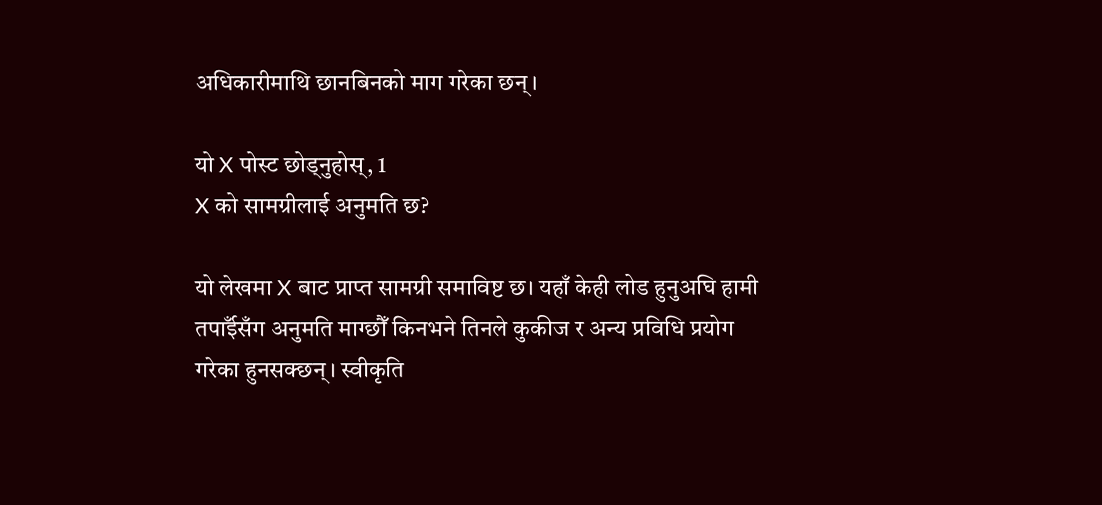अधिकारीमाथि छानबिनको माग गरेका छन्।

यो X पोस्ट छोड्नुहोस्, 1
X को सामग्रीलाई अनुमति छ?

यो लेखमा X बाट प्राप्त सामग्री समाविष्ट छ। यहाँ केही लोड हुनुअघि हामी तपाईँसँग अनुमति माग्छौँ किनभने तिनले कुकीज र अन्य प्रविधि प्रयोग गरेका हुनसक्छन्। स्वीकृति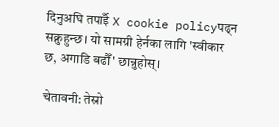दिनुअघि तपाईँ X cookie policyपढ्न सक्नुहुन्छ। यो सामग्री हेर्नका लागि 'स्वीकार छ, अगाडि बढौँ' छान्नुहोस्।

चेतावनी: तेस्रो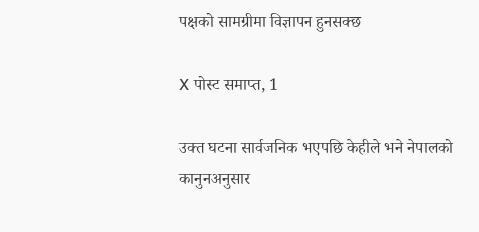पक्षको सामग्रीमा विज्ञापन हुनसक्छ

X पोस्ट समाप्त, 1

उक्त घटना सार्वजनिक भएपछि केहीले भने नेपालको कानुनअनुसार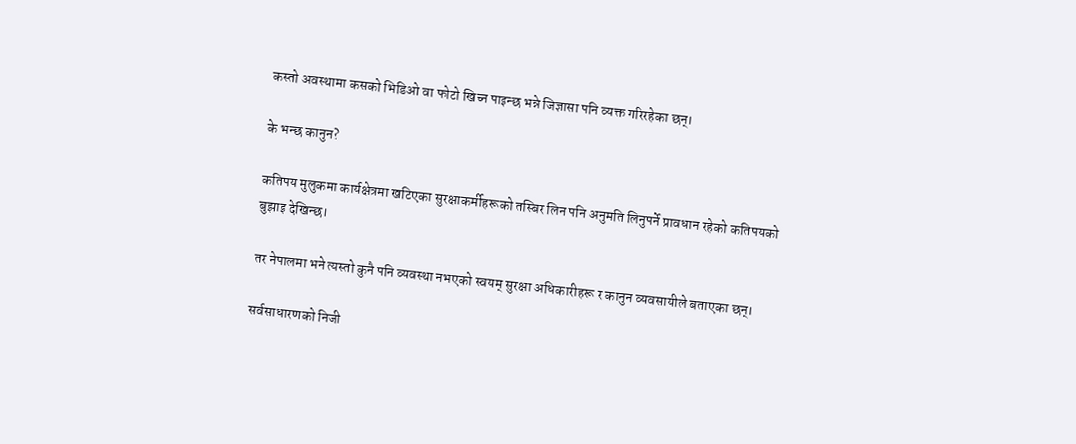कस्तो अवस्थामा कसको भिडिओ वा फोटो खिच्न पाइन्छ भन्ने जिज्ञासा पनि व्यक्त गरिरहेका छन्।

के भन्छ कानुन?

कतिपय मुलुकमा कार्यक्षेत्रमा खटिएका सुरक्षाकर्मीहरूको तस्बिर लिन पनि अनुमति लिनुपर्ने प्रावधान रहेको कतिपयको बुझाइ देखिन्छ।

तर नेपालमा भने त्यस्तो कुनै पनि व्यवस्था नभएको स्वयम् सुरक्षा अधिकारीहरू र कानुन व्यवसायीले बताएका छन्।

सर्वसाधारणको निजी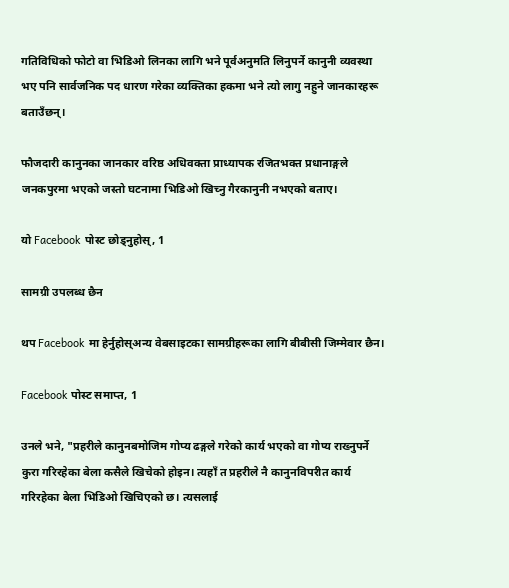गतिविधिको फोटो वा भिडिओ लिनका लागि भने पूर्वअनुमति लिनुपर्ने कानुनी व्यवस्था भए पनि सार्वजनिक पद धारण गरेका व्यक्तिका हकमा भने त्यो लागु नहुने जानकारहरू बताउँछन्।

फौजदारी कानुनका जानकार वरिष्ठ अधिवक्ता प्राध्यापक रजितभक्त प्रधानाङ्गले जनकपुरमा भएको जस्तो घटनामा भिडिओ खिच्नु गैरकानुनी नभएको बताए।

यो Facebook पोस्ट छोड्नुहोस्, 1

सामग्री उपलब्ध छैन

थप Facebook मा हेर्नुहोस्अन्य वेबसाइटका सामग्रीहरूका लागि बीबीसी जिम्मेवार छैन।

Facebook पोस्ट समाप्त, 1

उनले भने, "प्रहरीले कानुनबमोजिम गोप्य ढङ्गले गरेको कार्य भएको वा गोप्य राख्नुपर्ने कुरा गरिरहेका बेला कसैले खिचेको होइन। त्यहाँ त प्रहरीले नै कानुनविपरीत कार्य गरिरहेका बेला भिडिओ खिचिएको छ। त्यसलाई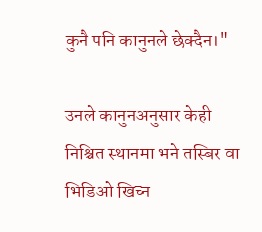कुनै पनि कानुनले छेक्दैन।"

उनले कानुनअनुसार केही निश्चित स्थानमा भने तस्बिर वा भिडिओ खिच्न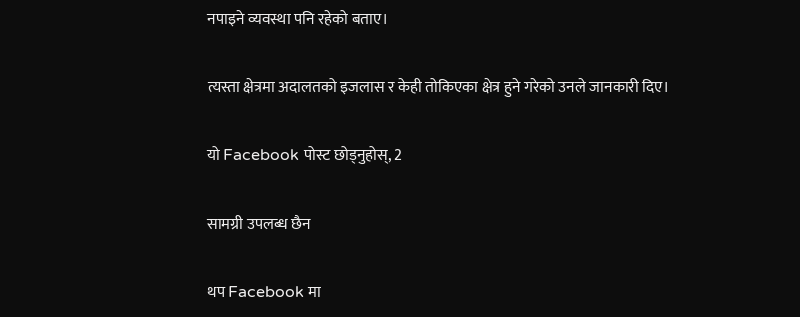नपाइने व्यवस्था पनि रहेको बताए।

त्यस्ता क्षेत्रमा अदालतको इजलास र केही तोकिएका क्षेत्र हुने गरेको उनले जानकारी दिए।

यो Facebook पोस्ट छोड्नुहोस्, 2

सामग्री उपलब्ध छैन

थप Facebook मा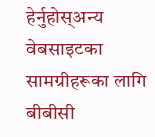हेर्नुहोस्अन्य वेबसाइटका सामग्रीहरूका लागि बीबीसी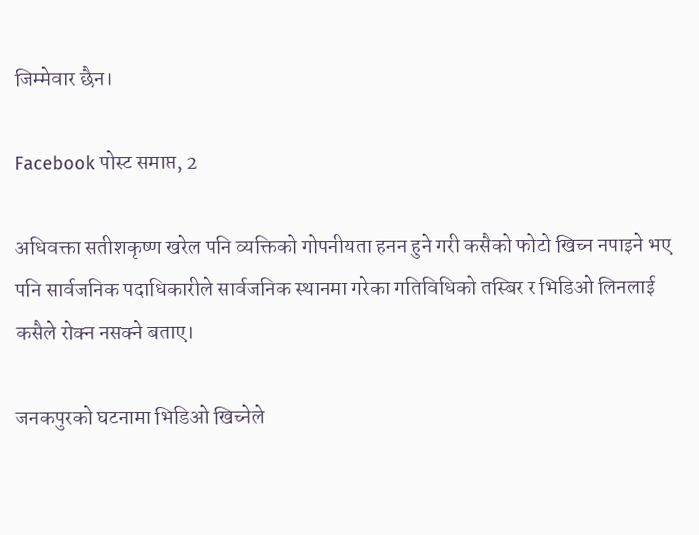जिम्मेवार छैन।

Facebook पोस्ट समाप्त, 2

अधिवक्ता सतीशकृष्ण खरेल पनि व्यक्तिको गोपनीयता हनन हुने गरी कसैको फोटो खिच्न नपाइने भए पनि सार्वजनिक पदाधिकारीले सार्वजनिक स्थानमा गरेका गतिविधिको तस्बिर र भिडिओ लिनलाई कसैले रोक्न नसक्ने बताए।

जनकपुरको घटनामा भिडिओ खिच्नेले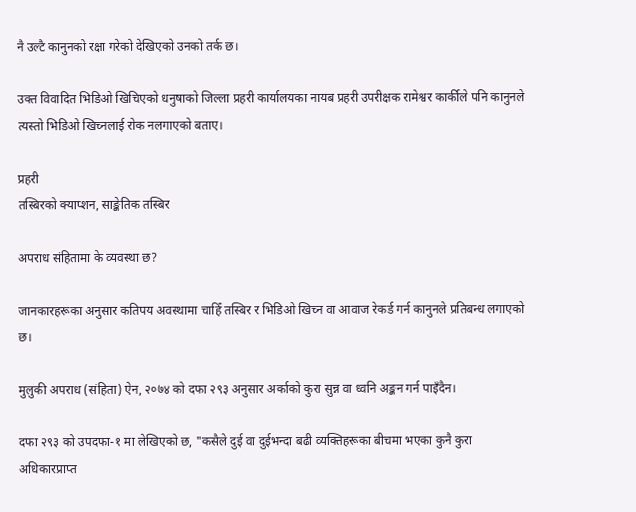नै उल्टै कानुनको रक्षा गरेको देखिएको उनको तर्क छ।

उक्त विवादित भिडिओ खिचिएको धनुषाको जिल्ला प्रहरी कार्यालयका नायब प्रहरी उपरीक्षक रामेश्वर कार्कीले पनि कानुनले त्यस्तो भिडिओ खिच्नलाई रोक नलगाएको बताए।

प्रहरी
तस्बिरको क्याप्शन, साङ्केतिक तस्बिर

अपराध संहितामा के व्यवस्था छ?

जानकारहरूका अनुसार कतिपय अवस्थामा चाहिँ तस्बिर र भिडिओ खिच्न वा आवाज रेकर्ड गर्न कानुनले प्रतिबन्ध लगाएको छ।

मुलुकी अपराध (संहिता) ऐन, २०७४ को दफा २९३ अनुसार अर्काको कुरा सुन्न वा ध्वनि अङ्कन गर्न पाइँदैन।

दफा २९३ को उपदफा-१ मा लेखिएको छ, "कसैले दुई वा दुईभन्दा बढी व्यक्तिहरूका बीचमा भएका कुनै कुरा अधिकारप्राप्त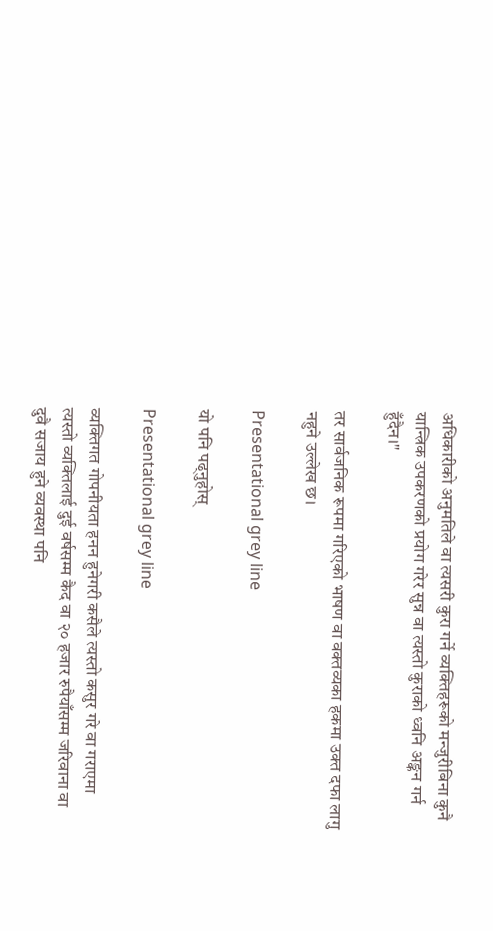अधिकारीको अनुमतिले वा त्यसरी कुरा गर्ने व्यक्तिहरूको मन्जुरीबिना कुनै यान्त्रिक उपकरणको प्रयोग गरेर सुन्न वा त्यस्तो कुराको ध्वनि अङ्कन गर्न हुँदैन।"

तर सार्वजनिक रूपमा गरिएको भाषण वा वक्तव्यका हकमा उक्त दफा लागु नहुने उल्लेख छ।

Presentational grey line

यो पनि पढ्नुहोस्

Presentational grey line

व्यक्तिगत गोपनीयता हनन हुनेगरी कसैले त्यस्तो कसुर गरे वा गराएमा त्यस्तो व्यक्तिलाई दुई वर्षसम्म कैद वा २० हजार रुपैयाँसम्म जरिवाना वा दुवै सजाय हुने व्यवस्था पनि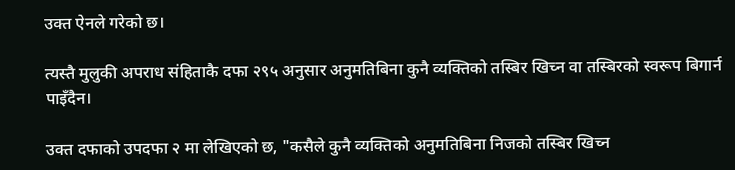उक्त ऐनले गरेको छ।

त्यस्तै मुलुकी अपराध संहिताकै दफा २९५ अनुसार अनुमतिबिना कुनै व्यक्तिको तस्बिर खिच्न वा तस्बिरको स्वरूप बिगार्न पाइँदैन।

उक्त दफाको उपदफा २ मा लेखिएको छ, "कसैले कुनै व्यक्तिको अनुमतिबिना निजको तस्बिर खिच्न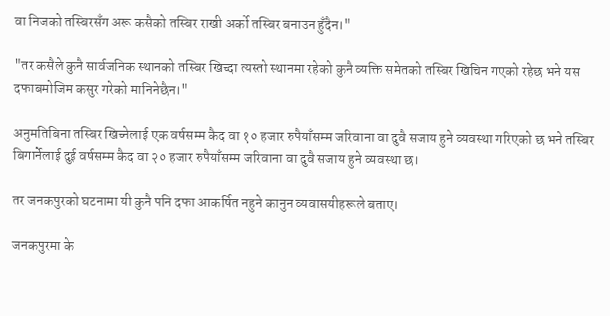वा निजको तस्बिरसँग अरू कसैको तस्बिर राखी अर्को तस्बिर बनाउन हुँदैन।"

"तर कसैले कुनै सार्वजनिक स्थानको तस्बिर खिच्दा त्यस्तो स्थानमा रहेको कुनै व्यक्ति समेतको तस्बिर खिचिन गएको रहेछ भने यस दफाबमोजिम कसुर गरेको मानिनेछैन।"

अनुमतिबिना तस्बिर खिच्नेलाई एक वर्षसम्म कैद वा १० हजार रुपैयाँसम्म जरिवाना वा दुवै सजाय हुने व्यवस्था गरिएको छ भने तस्बिर बिगार्नेलाई दुई वर्षसम्म कैद वा २० हजार रुपैयाँसम्म जरिवाना वा दुवै सजाय हुने व्यवस्था छ।

तर जनकपुरको घटनामा यी कुनै पनि दफा आकर्षित नहुने कानुन व्यवासयीहरूले बताए।

जनकपुरमा के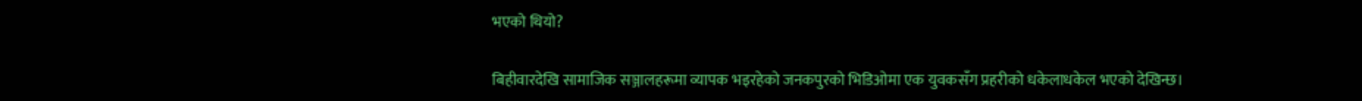भएको थियो?

बिहीवारदेखि सामाजिक सञ्जालहरूमा व्यापक भइरहेको जनकपुरको भिडिओमा एक युवकसँग प्रहरीको धकेलाधकेल भएको देखिन्छ।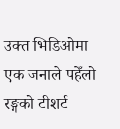उक्त भिडिओमा एक जनाले पहेँलो रङ्गको टीशर्ट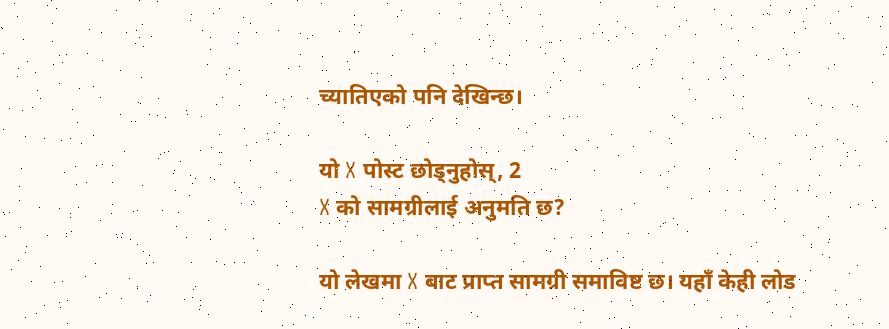च्यातिएको पनि देखिन्छ।

यो X पोस्ट छोड्नुहोस्, 2
X को सामग्रीलाई अनुमति छ?

यो लेखमा X बाट प्राप्त सामग्री समाविष्ट छ। यहाँ केही लोड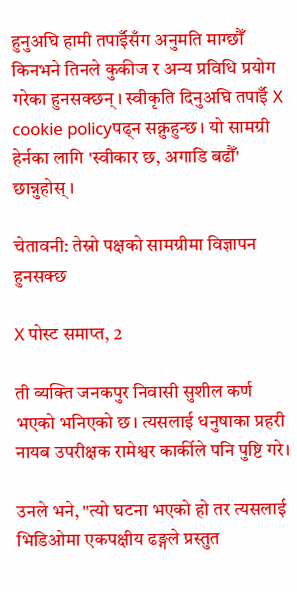हुनुअघि हामी तपाईँसँग अनुमति माग्छौँ किनभने तिनले कुकीज र अन्य प्रविधि प्रयोग गरेका हुनसक्छन्। स्वीकृति दिनुअघि तपाईँ X cookie policyपढ्न सक्नुहुन्छ। यो सामग्री हेर्नका लागि 'स्वीकार छ, अगाडि बढौँ' छान्नुहोस्।

चेतावनी: तेस्रो पक्षको सामग्रीमा विज्ञापन हुनसक्छ

X पोस्ट समाप्त, 2

ती व्यक्ति जनकपुर निवासी सुशील कर्ण भएको भनिएको छ। त्यसलाई धनुषाका प्रहरी नायब उपरीक्षक रामेश्वर कार्कीले पनि पुष्टि गरे।

उनले भने, "त्यो घटना भएको हो तर त्यसलाई भिडिओमा एकपक्षीय ढङ्गले प्रस्तुत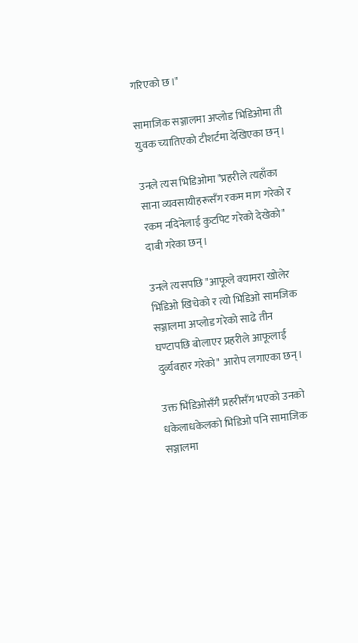गरिएको छ।"

सामाजिक सञ्जालमा अप्लोड भिडिओमा ती युवक च्यातिएको टीशर्टमा देखिएका छन्।

उनले त्यस भिडिओमा "प्रहरीले त्यहाँका साना व्यवसायीहरूसँग रकम माग गरेको र रकम नदिनेलाई कुटपिट गरेको देखेको" दाबी गरेका छन्।

उनले त्यसपछि "आफूले क्यामरा खोलेर भिडिओ खिचेको र त्यो भिडिओ सामजिक सञ्जालमा अप्लोड गरेको साढे तीन घण्टापछि बोलाएर प्रहरीले आफूलाई दुर्व्यवहार गरेको" आरोप लगाएका छन्।

उक्त भिडिओसँगै प्रहरीसँग भएको उनको धकेलाधकेलको भिडिओ पनि सामाजिक सञ्जालमा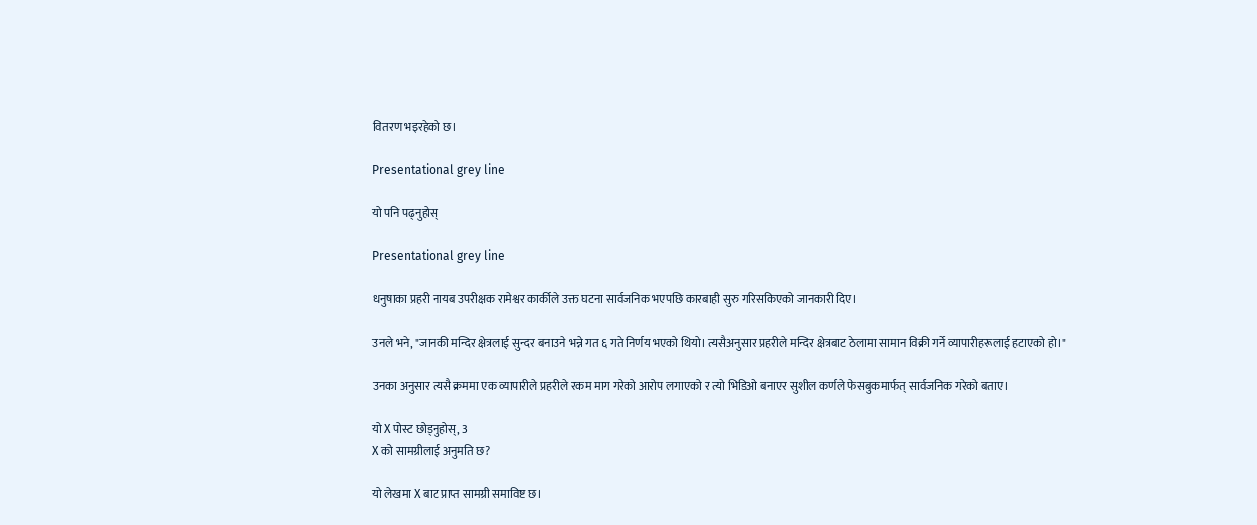वितरण भइरहेको छ।

Presentational grey line

यो पनि पढ्नुहोस्

Presentational grey line

धनुषाका प्रहरी नायब उपरीक्षक रामेश्वर कार्कीले उक्त घटना सार्वजनिक भएपछि कारबाही सुरु गरिसकिएको जानकारी दिए।

उनले भने, "जानकी मन्दिर क्षेत्रलाई सुन्दर बनाउने भन्ने गत ६ गते निर्णय भएको थियो। त्यसैअनुसार प्रहरीले मन्दिर क्षेत्रबाट ठेलामा सामान विक्री गर्ने व्यापारीहरूलाई हटाएको हो।"

उनका अनुसार त्यसै क्रममा एक व्यापारीले प्रहरीले रकम माग गरेको आरोप लगाएको र त्यो भिडिओ बनाएर सुशील कर्णले फेसबुकमार्फत् सार्वजनिक गरेको बताए।

यो X पोस्ट छोड्नुहोस्, 3
X को सामग्रीलाई अनुमति छ?

यो लेखमा X बाट प्राप्त सामग्री समाविष्ट छ।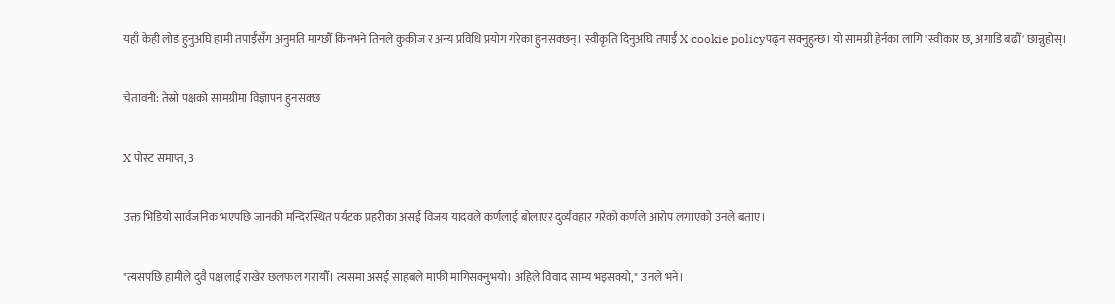यहाँ केही लोड हुनुअघि हामी तपाईँसँग अनुमति माग्छौँ किनभने तिनले कुकीज र अन्य प्रविधि प्रयोग गरेका हुनसक्छन्। स्वीकृति दिनुअघि तपाईँ X cookie policyपढ्न सक्नुहुन्छ। यो सामग्री हेर्नका लागि 'स्वीकार छ, अगाडि बढौँ' छान्नुहोस्।

चेतावनी: तेस्रो पक्षको सामग्रीमा विज्ञापन हुनसक्छ

X पोस्ट समाप्त, 3

उक्त भिडियो सार्वजनिक भएपछि जानकी मन्दिरस्थित पर्यटक प्रहरीका असई विजय यादवले कर्णलाई बोलाएर दुर्व्यवहार गरेको कर्णले आरोप लगाएको उनले बताए।

"त्यसपछि हामीले दुवै पक्षलाई राखेर छलफल गरायौँ। त्यसमा असई साहबले माफी मागिसक्नुभयो। अहिले विवाद साम्य भइसक्यो," उनले भने।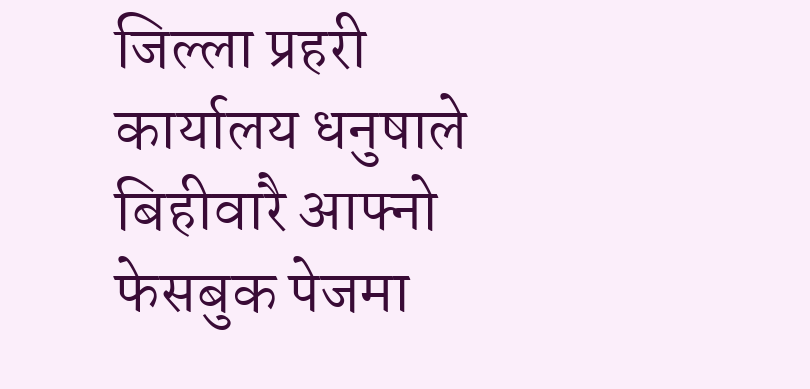जिल्ला प्रहरी कार्यालय धनुषाले बिहीवारै आफ्नो फेसबुक पेजमा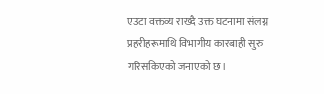एउटा वक्तव्य राख्दै उक्त घटनामा संलग्न प्रहरीहरूमाथि विभागीय कारबाही सुरु गरिसकिएको जनाएको छ।